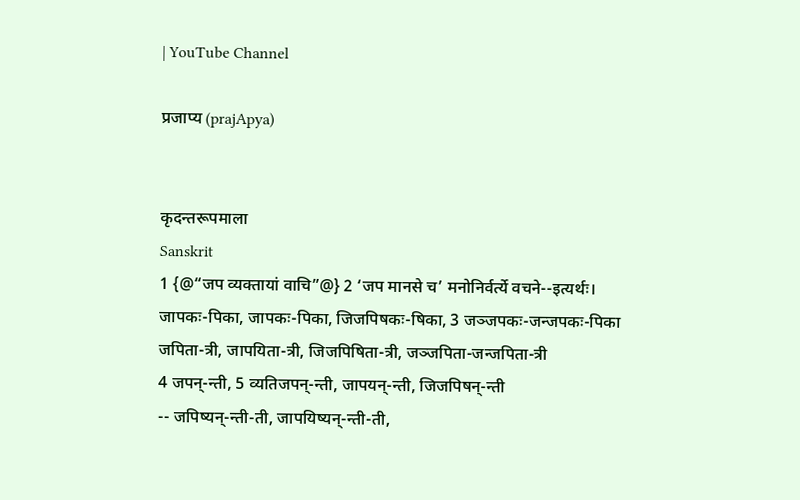| YouTube Channel

प्रजाप्य (prajApya)


कृदन्तरूपमाला
Sanskrit
1 {@“जप व्यक्तायां वाचि”@} 2 ‘जप मानसे च’ मनोनिर्वर्त्ये वचने--इत्यर्थः।
जापकः-पिका, जापकः-पिका, जिजपिषकः-षिका, 3 जञ्जपकः-जन्जपकः-पिका
जपिता-त्री, जापयिता-त्री, जिजपिषिता-त्री, जञ्जपिता-जन्जपिता-त्री
4 जपन्-न्ती, 5 व्यतिजपन्-न्ती, जापयन्-न्ती, जिजपिषन्-न्ती
-- जपिष्यन्-न्ती-ती, जापयिष्यन्-न्ती-ती,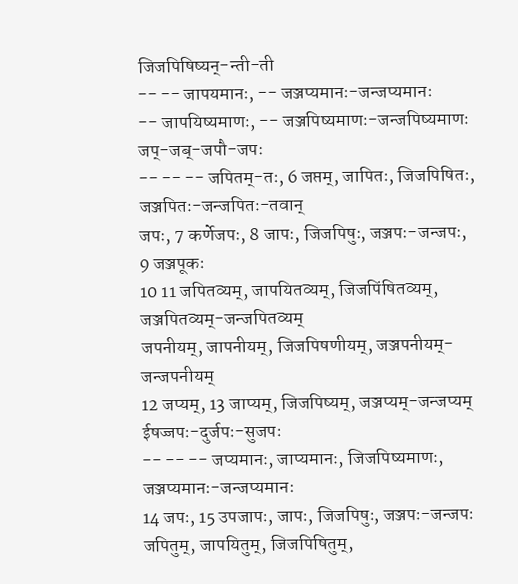जिजपिषिष्यन्-न्ती-ती
-- -- जापयमानः, -- जञ्जप्यमानः-जन्जप्यमानः
-- जापयिष्यमाणः, -- जञ्जपिष्यमाणः-जन्जपिष्यमाणः
जप्-जब्-जपौ-जपः
-- -- -- जपितम्-तः, 6 जप्तम्, जापितः, जिजपिषितः, जञ्जपितः-जन्जपितः-तवान्
जपः, 7 कर्णेजपः, 8 जापः, जिजपिषुः, जञ्जपः-जन्जपः, 9 जञ्जपूकः
10 11 जपितव्यम्, जापयितव्यम्, जिजपिंषितव्यम्, जञ्जपितव्यम्-जन्जपितव्यम्
जपनीयम्, जापनीयम्, जिजपिषणीयम्, जञ्जपनीयम्-जन्जपनीयम्
12 जप्यम्, 13 जाप्यम्, जिजपिष्यम्, जञ्जप्यम्-जन्जप्यम्
ईषज्जपः-दुर्जपः-सुजपः
-- -- -- जप्यमानः, जाप्यमानः, जिजपिष्यमाणः, जञ्जप्यमानः-जन्जप्यमानः
14 जपः, 15 उपजापः, जापः, जिजपिषुः, जञ्जपः-जन्जपः
जपितुम्, जापयितुम्, जिजपिषितुम्,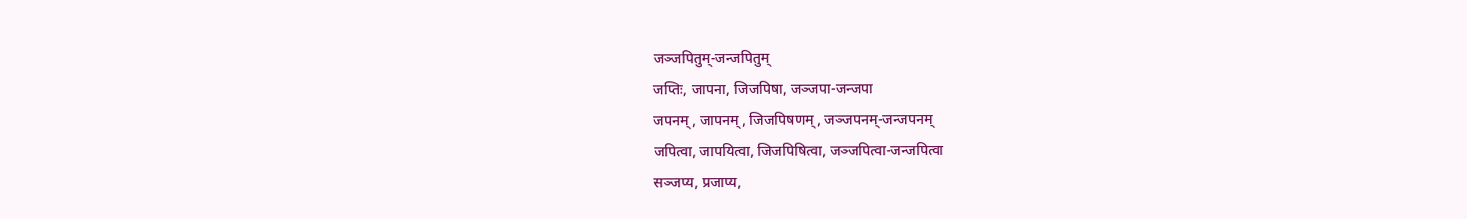जञ्जपितुम्-जन्जपितुम्
जप्तिः, जापना, जिजपिषा, जञ्जपा-जन्जपा
जपनम्, जापनम्, जिजपिषणम्, जञ्जपनम्-जन्जपनम्
जपित्वा, जापयित्वा, जिजपिषित्वा, जञ्जपित्वा-जन्जपित्वा
सञ्जप्य, प्रजाप्य,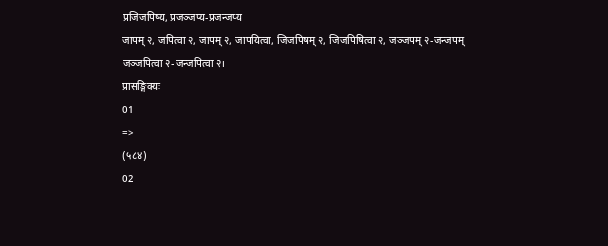प्रजिजपिष्य, प्रजञ्जप्य-प्रजन्जप्य
जापम् २, जपित्वा २, जापम् २, जापयित्वा, जिजपिषम् २, जिजपिषित्वा २, जञ्जपम् २-जन्जपम्
जञ्जपित्वा २-जन्जपित्वा २।
प्रासङ्गिक्यः
01
=>
(५८४)
02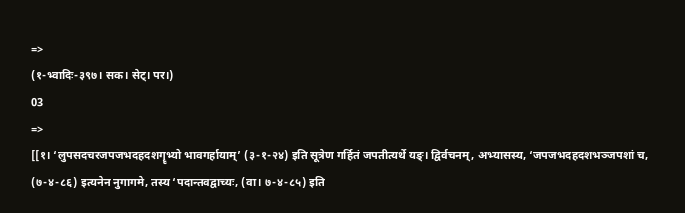=>
(१-भ्वादिः-३९७। सक। सेट्। पर।)
03
=>
[[१। ‘लुपसदचरजपजभदहदशगॄभ्यो भावगर्हायाम्’ (३-१-२४) इति सूत्रेण गर्हितं जपतीत्यर्थे यङ्। द्विर्वचनम्, अभ्यासस्य, ‘जपजभदहदशभञ्जपशां च, (७-४-८६) इत्यनेन नुगागमे, तस्य ‘पदान्तवद्वाच्यः, (वा। ७-४-८५) इति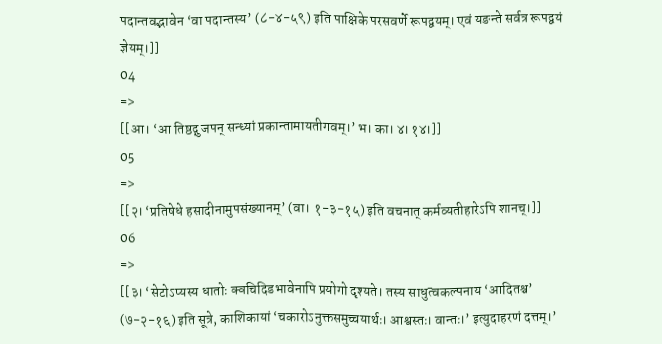पदान्तवद्भावेन ‘वा पदान्तस्य’ (८-४-५९) इति पाक्षिके परसवर्णे रूपद्वयम्। एवं यङन्ते सर्वत्र रूपद्वयं ज्ञेयम्।]]
04
=>
[[आ। ‘आ तिष्ठद्गु जपन् सन्ध्यां प्रकान्तामायतीगवम्।’ भ। का। ४। १४।]]
05
=>
[[२। ‘प्रतिषेधे हसादीनामुपसंख्यानम्’ (वा। १-३-१५) इति वचनात् कर्मव्यतीहारेऽपि शानच्।]]
06
=>
[[३। ‘सेटोऽप्यस्य धातोः क्वचिदिडभावेनापि प्रयोगो दृश्यते। तस्य साधुत्वकल्पनाय ‘आदितश्च’ (७-२-१६) इति सूत्रे, काशिकायां ‘चकारोऽनुक्तसमुच्चयार्थः। आश्वस्तः। वान्तः।’ इत्युदाहरणं दत्तम्।’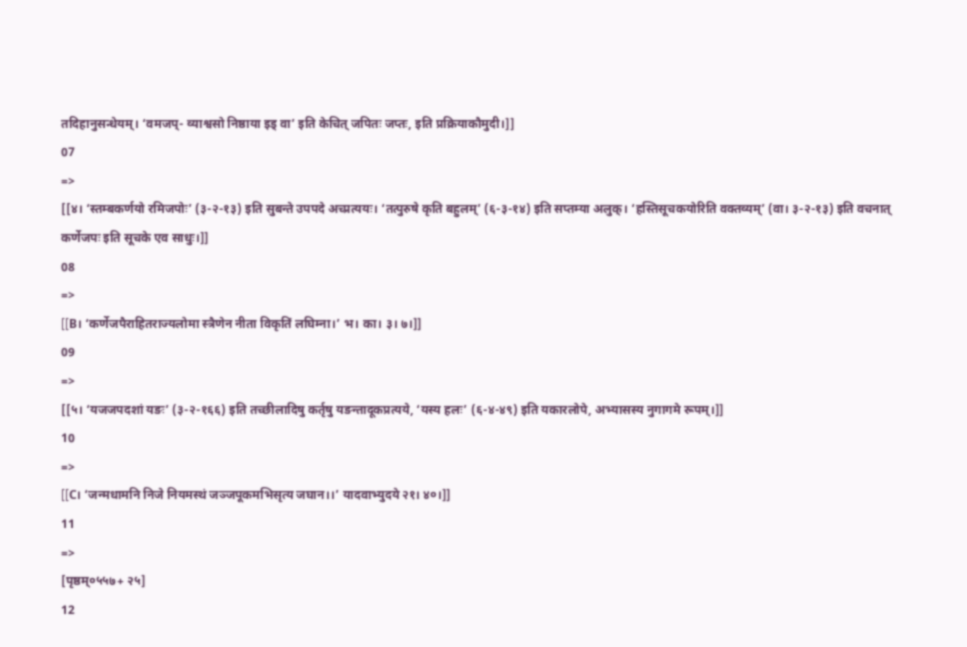तदिहानुसन्धेयम्। ‘वमजप्- व्याश्वसो निष्ठाया इड् वा’ इति केचित् जपितः जप्तः, इति प्रक्रियाकौमुदी।]]
07
=>
[[४। ‘स्तम्बकर्णयो रमिजपोः’ (३-२-१३) इति सुबन्ते उपपदे अच्प्रत्ययः। ‘तत्पुरुषे कृति बहुलम्’ (६-३-१४) इति सप्तम्या अलुक्। ‘हस्तिसूचकयोरिति वक्तव्यम्’ (वा। ३-२-१३) इति वचनात् कर्णेजपः इति सूचके एव साधुः।]]
08
=>
[[B। ‘कर्णेजपैराहितराज्यलोमा स्त्रैणेन नीता विकृतिं लघिम्ना।’ भ। का। ३। ७।]]
09
=>
[[५। ‘यजजपदशां यङः’ (३-२-१६६) इति तच्छीलादिषु कर्तृषु यङन्तादूकप्रत्यये, ‘यस्य हलः’ (६-४-४९) इति यकारलोपे, अभ्यासस्य नुगागमे रूपम्।]]
10
=>
[[C। ‘जन्मधामनि निजे नियमस्थं जञ्जपूकमभिसृत्य जघान।।’ यादवाभ्युदये २१। ४०।]]
11
=>
[पृष्ठम्०५५७+ २५]
12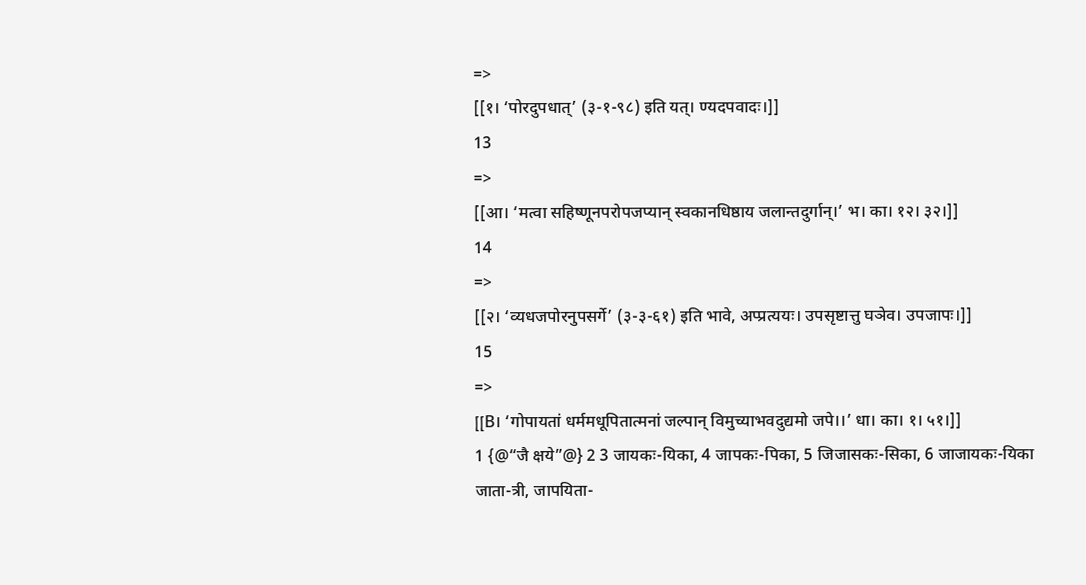=>
[[१। ‘पोरदुपधात्’ (३-१-९८) इति यत्। ण्यदपवादः।]]
13
=>
[[आ। ‘मत्वा सहिष्णूनपरोपजप्यान् स्वकानधिष्ठाय जलान्तदुर्गान्।’ भ। का। १२। ३२।]]
14
=>
[[२। ‘व्यधजपोरनुपसर्गे’ (३-३-६१) इति भावे, अप्प्रत्ययः। उपसृष्टात्तु घञेव। उपजापः।]]
15
=>
[[B। ‘गोपायतां धर्ममधूपितात्मनां जल्पान् विमुच्याभवदुद्यमो जपे।।’ धा। का। १। ५१।]]
1 {@“जै क्षये”@} 2 3 जायकः-यिका, 4 जापकः-पिका, 5 जिजासकः-सिका, 6 जाजायकः-यिका
जाता-त्री, जापयिता-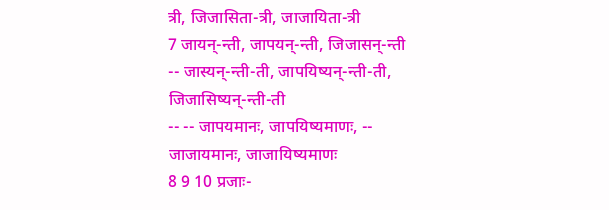त्री, जिजासिता-त्री, जाजायिता-त्री
7 जायन्-न्ती, जापयन्-न्ती, जिजासन्-न्ती
-- जास्यन्-न्ती-ती, जापयिष्यन्-न्ती-ती, जिजासिष्यन्-न्ती-ती
-- -- जापयमानः, जापयिष्यमाणः, -- जाजायमानः, जाजायिष्यमाणः
8 9 10 प्रजाः-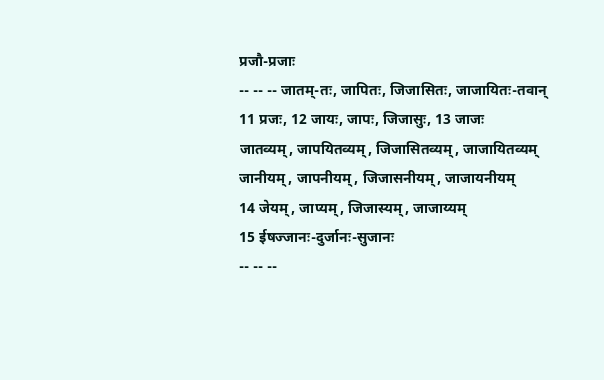प्रजौ-प्रजाः
-- -- -- जातम्-तः, जापितः, जिजासितः, जाजायितः-तवान्
11 प्रजः, 12 जायः, जापः, जिजासुः, 13 जाजः
जातव्यम्, जापयितव्यम्, जिजासितव्यम्, जाजायितव्यम्
जानीयम्, जापनीयम्, जिजासनीयम्, जाजायनीयम्
14 जेयम्, जाप्यम्, जिजास्यम्, जाजाय्यम्
15 ईषज्जानः-दुर्जानः-सुजानः
-- -- --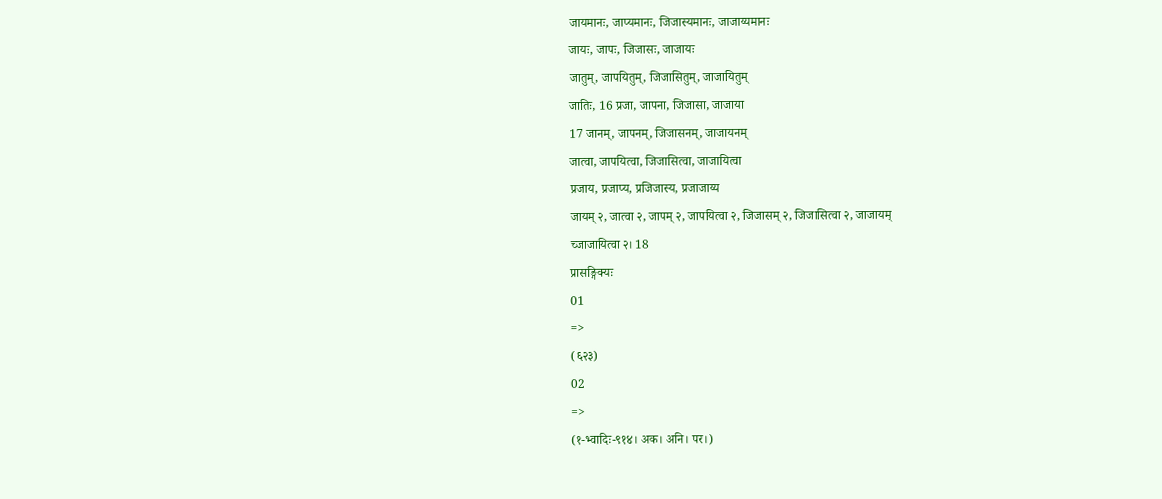जायमानः, जाप्यमानः, जिजास्यमानः, जाजाय्यमानः
जायः, जापः, जिजासः, जाजायः
जातुम्, जापयितुम्, जिजासितुम्, जाजायितुम्
जातिः, 16 प्रजा, जापना, जिजासा, जाजाया
17 जानम्, जापनम्, जिजासनम्, जाजायनम्
जात्वा, जापयित्वा, जिजासित्वा, जाजायित्वा
प्रजाय, प्रजाप्य, प्रजिजास्य, प्रजाजाय्य
जायम् २, जात्वा २, जापम् २, जापयित्वा २, जिजासम् २, जिजासित्वा २, जाजायम्
च्जाजायित्वा २। 18
प्रासङ्गिक्यः
01
=>
(६२३)
02
=>
(१-भ्वादिः-९१४। अक। अनि। पर।)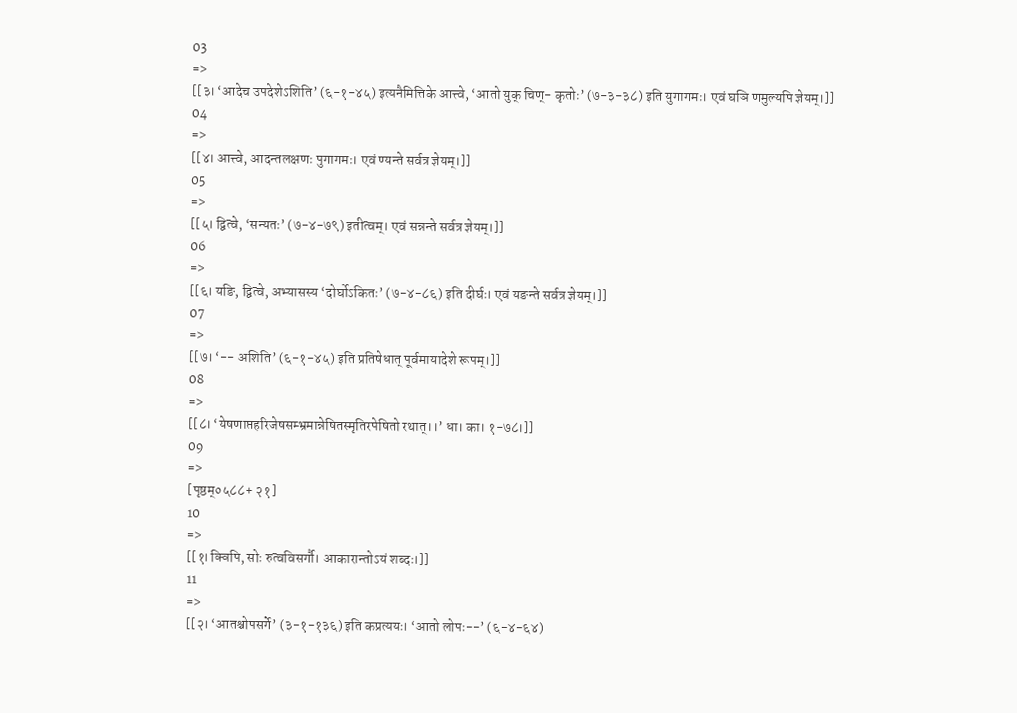03
=>
[[३। ‘आदेच उपदेशेऽशिति’ (६-१-४५) इत्यनैमित्तिके आत्त्वे, ‘आतो युक् चिण्- कृतोः’ (७-३-३८) इति युगागमः। एवं घञि णमुल्यपि ज्ञेयम्।]]
04
=>
[[४। आत्त्वे, आदन्तलक्षणः पुगागमः। एवं ण्यन्ते सर्वत्र ज्ञेयम्।]]
05
=>
[[५। द्वित्वे, ‘सन्यतः’ (७-४-७९) इतीत्वम्। एवं सन्नन्ते सर्वत्र ज्ञेयम्।]]
06
=>
[[६। यङि, द्वित्वे, अभ्यासस्य ‘दोर्घोऽकितः’ (७-४-८६) इति दीर्घः। एवं यङन्ते सर्वत्र ज्ञेयम्।]]
07
=>
[[७। ‘-- अशिति’ (६-१-४५) इति प्रतिषेधात् पूर्वमायादेशे रूपम्।]]
08
=>
[[८। ‘येषणाप्तहरिजेषसम्भ्रमान्नेषितस्मृतिरपेषितो रथात्।।’ धा। का। १-७८।]]
09
=>
[पृष्ठम्०५८८+ २१]
10
=>
[[१। क्विपि, सोः रुत्वविसर्गौ। आकारान्तोऽयं शब्दः।]]
11
=>
[[२। ‘आतश्चोपसर्गे’ (३-१-१३६) इति कप्रत्ययः। ‘आतो लोपः--’ (६-४-६४)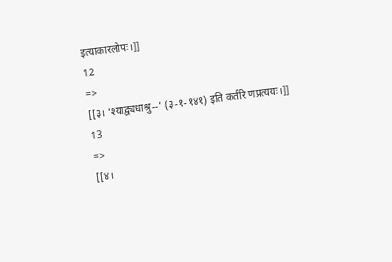इत्याकारलोपः।]]
12
=>
[[३। ‘श्याद्व्यधाश्रु--’ (३-१-१४१) इति कर्तरि णप्रत्ययः।]]
13
=>
[[४।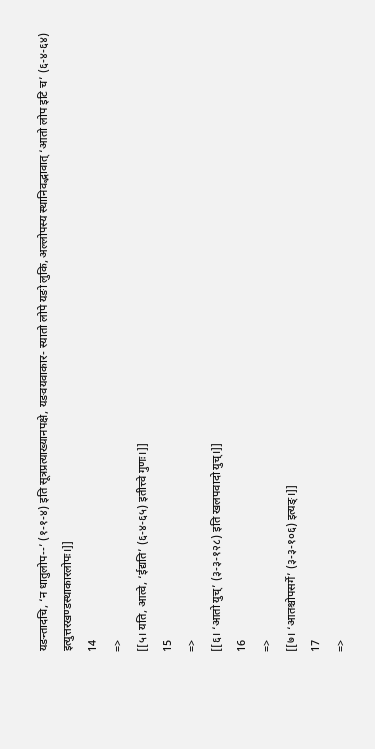यङन्तादचि, ‘न धातुलोप--’ (१-१-४) इति सूत्रप्रत्याख्यानपक्षे, यङवयवाकार- स्यातो लोपे यङो लुकि, अल्लोपस्य स्थानिवद्भावात् ‘आतो लोप इटि च’ (६-४-६४) इत्युत्तरखण्डस्थाकारलोपः।]]
14
=>
[[५। यति, आत्वे, ‘ईद्यति’ (६-४-६५) इतीत्त्वे गुणः।]]
15
=>
[[६। ‘आतो युच्’ (३-३-१२८) इति खलपवादो युच्।]]
16
=>
[[७। ‘आतश्चोपसर्गे’ (३-३-१०६) इत्यङ्।]]
17
=>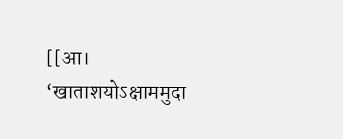[[आ। ‘खाताशयोऽक्षाममुदा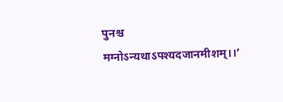पुनश्च मग्नोऽन्यथाऽपश्यदजानमीशम्।।’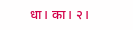धा। का। २।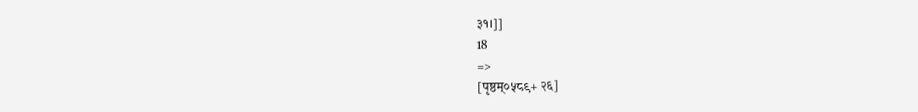३१।]]
18
=>
[पृष्ठम्०५८९+ २६]